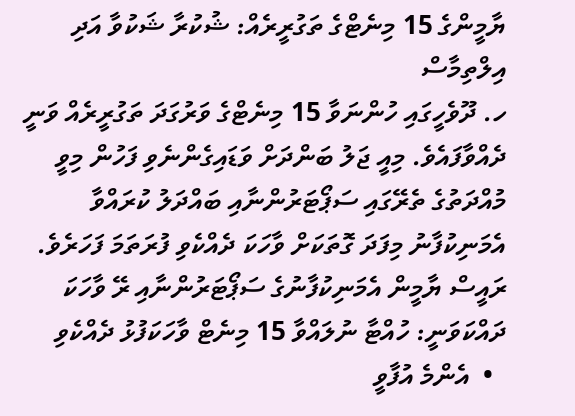ޔާމީންގެ 15 މިނެޓްގެ ތަގުރީރެއް: ޝުކުރާ ޝަކުވާ އަދި އިލްތިމާސް
ހ. ދޫވެހީގައި ހުންނަވާ 15 މިނެޓްގެ ވަރުގަދަ ތަގުރީރެއް ވަނީ ދެއްވާފައެވެ. މިއީ ޖަލު ބަންދަށް ވަޑައިގެންނެވި ފަހުން މިވީ މުއްދަތުގެ ތެރޭގައި ސަޕޯޓަރުންނާއި ބައްދަލު ކުރައްވާ އެމަނިކުފާނު މިފަދަ ގޮތަކަށް ވާހަކަ ދެއްކެވި ފުރަތަމަ ފަހަރެވެ.
ރައީސް ޔާމީން އެމަނިކުފާނުގެ ސަޕޯޓަރުންނާއި ރޭ ވާހަކަ ދައްކަވަނީ: ހުއްޓާ ނުލައްވާ 15 މިނެޓް ވާހަކަފުޅު ދެއްކެވި
  •  އެންމެ އުފާވީ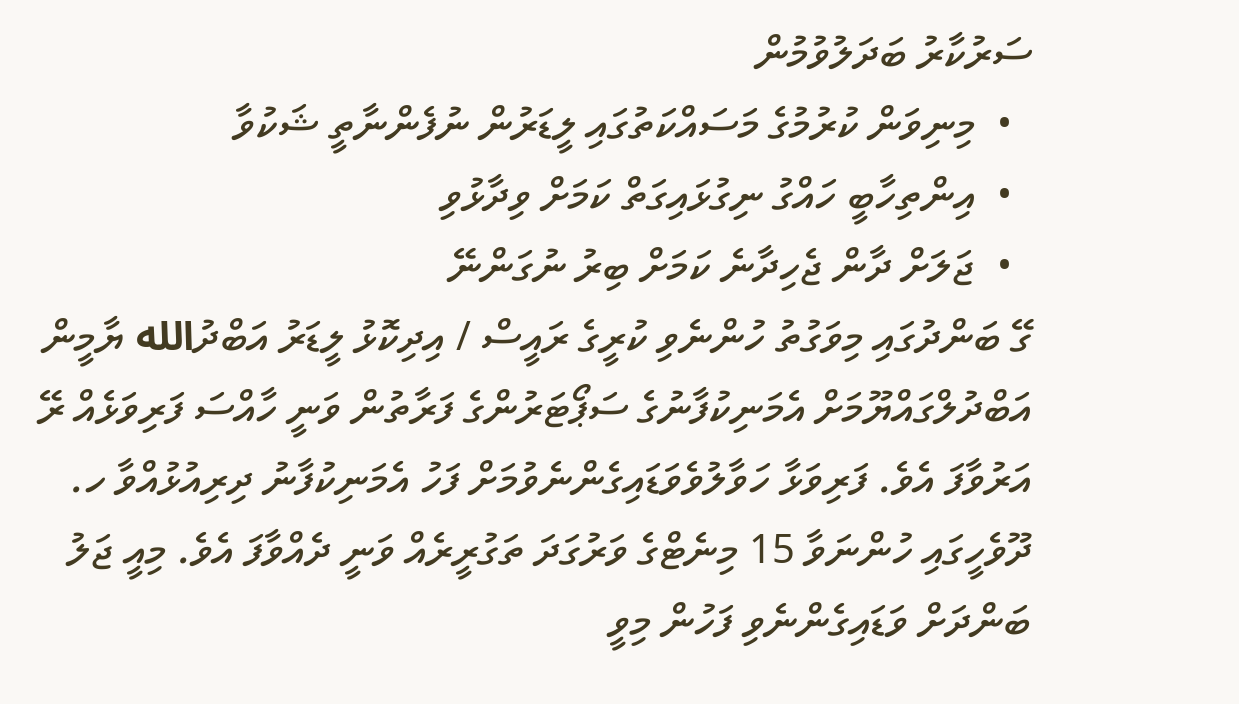ސަރުކާރު ބަދަލުވުމުން
  •  މިނިވަން ކުރުމުގެ މަސައްކަތުގައި ލީޑަރުން ނުފެންނާތީ ޝަކުވާ
  •  އިންތިހާބީ ހައްގު ނިގުޅައިގަތް ކަމަށް ވިދާޅުވި
  •  ޖަލަށް ދާން ޖެހިދާނެ ކަމަށް ބިރު ނުގަންނޭ
ގޭ ބަންދުގައި މިވަގުތު ހުންނެވި ކުރީގެ ރައީސް / އިދިކޮޅު ލީޑަރު އަބްދުالله ޔާމީން އަބްދުލްގައްޔޫމަށް އެމަނިކުފާނުގެ ސަޕޯޓަރުންގެ ފަރާތުން ވަނީ ހާއްސަ ފަރިވަޅެއް ރޭ އަރުވާފަ އެވެ. ފަރިވަޅާ ހަވާލުވެވަޑައިގެންނެވުމަށް ފަހު އެމަނިކުފާނު ދިރިއުޅުއްވާ ހ. ދޫވެހީގައި ހުންނަވާ 15 މިނެޓްގެ ވަރުގަދަ ތަގުރީރެއް ވަނީ ދެއްވާފަ އެވެ. މިއީ ޖަލު ބަންދަށް ވަޑައިގެންނެވި ފަހުން މިވީ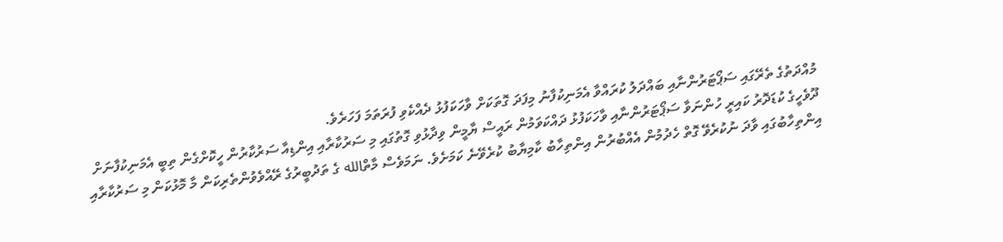މުއްދަތުގެ ތެރޭގައި ސަޕޯޓަރުންނާއި ބައްދަލު ކުރައްވާ އެމަނިކުފާނު މިފަދަ ގޮތަކަށް ވާހަކަފުޅު ދެއްކެވި ފުރަތަމަ ފަހަރެވެ.
ދޫވެހީގެ ކުޑަދޮރު ކައިރީ ހުންނަވާ ސަޕޯޓަރުންނާއި ވާހަކަފުޅު ދައްކަވަމުން ރައީސް ޔާމީން ވިދާޅުވި ގޮތުގައި މި ސަރުކާރާއި އިންޑިއާ ސަރުކާރުން ހީކޮށްގެން ތިބީ އެމަނިކުފާނަށް އިންތިހާބުގައި ވާދަ ނުކުރެވޭ ގޮތް ހެދުމުން އެއްބުރުން އިންތިހާބު ކާމިޔާބު ކުރެވޭނެ ކަމަށެވެ. ނަމަވެސް މާތްالله ގެ ތަދުބީރުގެ ރޭއްވެވުންތެރިކަން މާ މޮޅުކަން މި ސަރުކާރާއި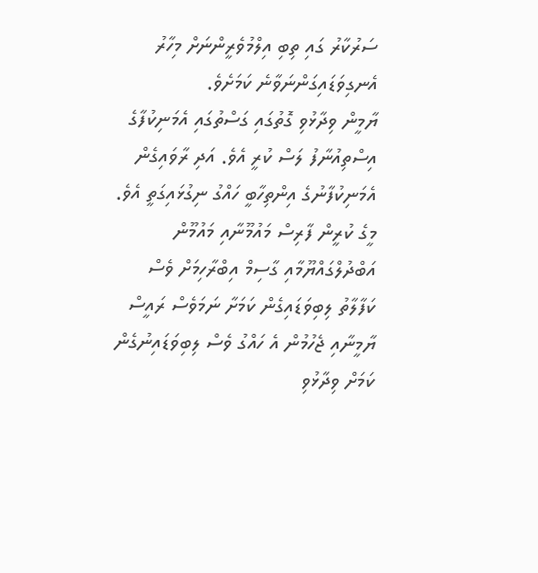ސަރުކާރު ގައި ތިބި އިލްމުވެރީންނަށް މިހާރު އެނގިވަޑައިގަންނަވާނެ ކަމަށެވެ.
ޔާމީން ވިދާޅުވި ގޮތުގައި ގަސްތުގައި އެމަނިކުފާގެ އިސްތިއުނާފު ލަސް ކުރީ އެވެ. އަދި ރާވައިގެން އެމަނިކުފާނުގެ އިންތިހާބީ ހައްގު ނިގުޅައިގަތީ އެވެ. މީގެ ކުރީން ފާރިސް މައުމޫނާއި މައުމޫން އަބްދުލްގައްޔޫމާއި ގާސިމް އިބްރާހިމަށް ވެސް ކަފާލާތު ލިބިވަޑައިގެން ކަމަށާ ނަމަވެސް ރައީސް ޔާމީނާއި ޖެހުމުން އެ ހައްގު ވެސް ލިބިވަޑައިނުގެން ކަމަށް ވިދާޅުވި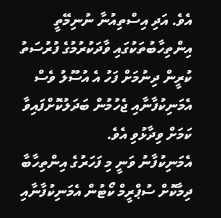އެވެ. އަދި އިސްތިއުނާ ނުނިމޭތީ އިންތިހާބުތަކުގައި ވާދަކުރުމުގެ ފުރުސަތު ކުރީން ދިނުމަށް ފަހު އެ އުސޫލު ވެސް އެމަނިކުފާނާއި ޖެހުމުން ބަދަލުކޮށްފައިވާ ކަމަށް ވިދާޅުވި އެވެ.
އެމަނިކުފާނު ވަނީ މި ފަހަރުގެ އިންތިހާބާ ދިމާކޮށް ސުޕްރީމް ކޯޓުން އެމަނިކުފާނާއި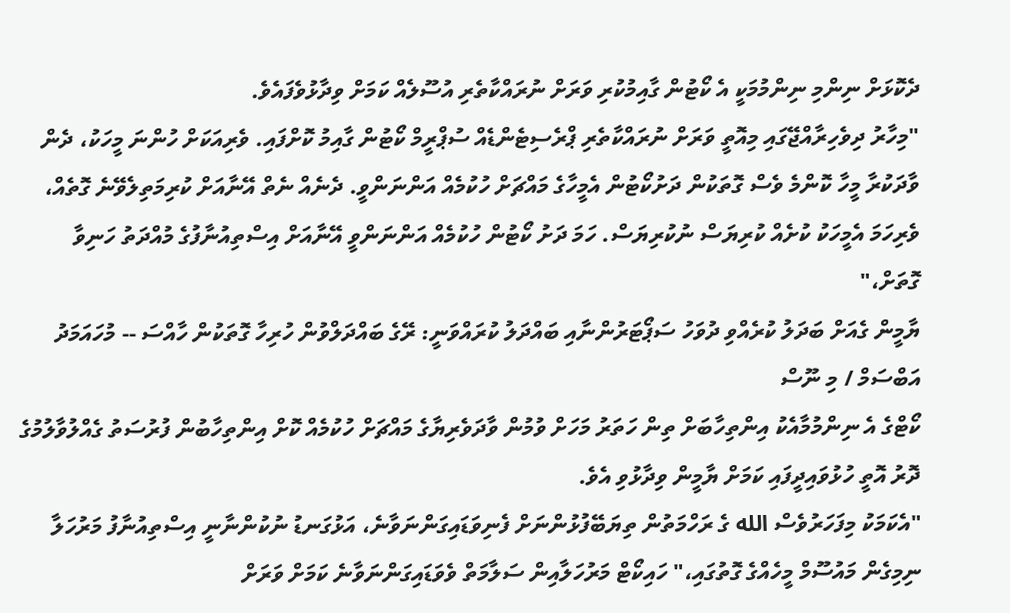ދެކޮޅަށް ނިންމި ނިންމުމަކީ އެ ކޯޓުން ގާއިމުކުރި ވަރަށް ނުރައްކާތެރި އުސޫލެއް ކަމަށް ވިދާޅުވެފައެވެ.
"މިހާރު ދިވެހިރާއްޖޭގައި މިއޮތީ ވަރަށް ނުރައްކާތެރި ޕްރެސިޓެންޑެއް ސުޕްރީމް ކޯޓުން ގާއިމު ކޮށްފައި. ވެރިއަކަށް ހުންނަ މީހަކު، ދެން ވާދަކުރާ މީހާ ކޮންމެ ވެސް ގޮތަކުން ދަށުކޯޓުން އެމީހާގެ މައްޗަށް ހުކުމެއް އަންނަންވީ. ދެނެއް ނެތް އޭނާއަށް ކުރިމަތިލެވޭނެ ގޮތެއް، ވެރިހަމަ އެމީހަކު ކުށެއް ކުރިޔަސް ނުކުރިޔަސް. ހަމަ ދަށު ކޯޓުން ހުކުމެއް އަންނަންވީ އޭނާއަށް އިސްތިއުނާފުގެ މުއްދަތު ހަނިވާ ގޮތަށް،"
ޔާމީން ގެއަށް ބަދަލު ކުރެއްވި ދުވަހު ސަޕޯޓަރުންނާއި ބައްދަލު ކުރައްވަނީ: ރޭގެ ބައްދަލްވުން ހުރިހާ ގޮތަކުން ހާއްސަ -- މުހައަމަދު އަބްސަމް / މި ނޫސް
ކޯޓްގެ އެ ނިންމުމާއެކު އިންތިހާބަށް ތިން ހަތަރު މަހަށް ވުމުން ވާދަވެރިޔާގެ މައްޗަށް ހުކުމެއް ކޮށް އިންތިހާބުން ފުރުސަތު ގެއްލުވާލުމުގެ ދޮރު އޮތީ ހުޅުވައިދީފައި ކަމަށް ޔާމީން ވިދާޅުވި އެވެ.
"އެކަމަކު މިފަހަރުވެސް الله ގެ ރަހްމަތުން ތިޔަބޭފުޅުންނަށް ފެނިވަޑައިގަންނަވާނެ، އަޅުގަނޑު ނުކުންނާނީ އިސްތިއުނާފު މަރުހަލާ ނިމިގެން މައުސޫމް މީހެއްގެ ގޮތުގައި،" ހައިކޯޓް މަރުހަލާއިން ސަލާމަތް ވެވަޑައިގަންނަވާނެ ކަމަށް ވަރަށް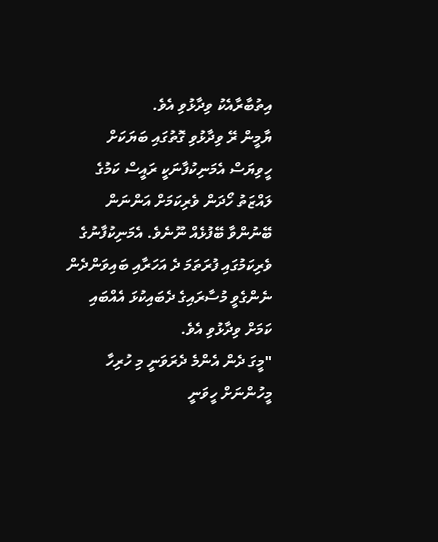އިތުބާރާއެކު ވިދާޅުވި އެވެ.
ޔާމީން ރޭ ވިދާޅުވި ގޮތުގައި ބަޔަކަށް ހީވިޔަސް އެމަނިކުފާނަކީ ރައީސް ކަމުގެ ލައްޒަތު ހޯދަން ވެރިކަމަށް އަންނަން ބޭނުންވާ ބޭފުޅެއް ނޫނެވެ. އެމަނިކުފާނުގެ ވެރިކަމުގައި ފުރަތަމަ ދެ އަހަރާއި ބައިވަންދެން ނެންގެވީ މުސާރައިގެ ދެބައިކުޅަ އެއްބައި ކަމަށް ވިދާޅުވި އެވެ.
"މީގަ ދެން އެންމެ ދެރަވަނީ މި ހުރިހާ މީހުންނަށް ހީވަނީ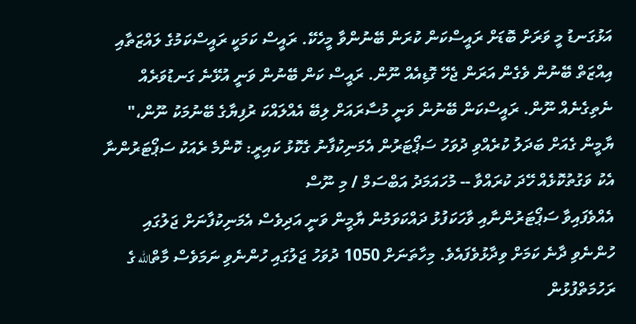އަޅުގަނޑު މީ ވަރަށް ބޮޑަށް ރައީސްކަން ކުރަން ބޭނުންވާ މީހެކޭ. ރައީސް ކަމަކީ ރައީސްކަމުގެ ލައްޒަތާއި އިއްޒަތް ބޭނުން ވެގެން އަރަން ޖެހޭ ގޮޑިއެއް ނޫން. ރައީސް ކަން ބޭނުން ވަނީ އުޅޭނެ ގަނޑުވަރެއް ނެތިގެނެއް ނޫން. ރައީސްކަން ބޭނުން ވަނީ މުސާރައަށް ލިބޭ އެއްލައްކަ ރުފިޔާގެ ބޭނުމަކު ނޫން،"
ޔާމީން ގެއަށް ބަދަލު ކުރެއްވި ދުވަހު ސަޕޯޓަރުން އެމަނިކުފާނު ގެކޮޅު ކައިރީ: ކޮންމެ ރެއަކު ސަޕޯޓަރުންނާ އެކު ވަގުތުކޮޅެއް ހޭދަ ކުރައްވާ -- މުހައަމަދު އަބްސަމް / މި ނޫސް
އެއްވެފައިވާ ސަޕޯޓަރުންނާއި ވާހަކަފުޅު ދައްކަވަމުން ޔާމީން ވަނީ އަދިވެސް އެމަނިކުފާނަށް ޖަލުގައި ހުންނެވި ދާނެ ކަމަށް ވިދާޅުވެފައެވެ. މިހާތަނަށް 1050 ދުވަހު ޖަލުގައި ހުންނެވި ނަމަވެސް މާތްالله ގެ ރަހުމަތްފުޅުން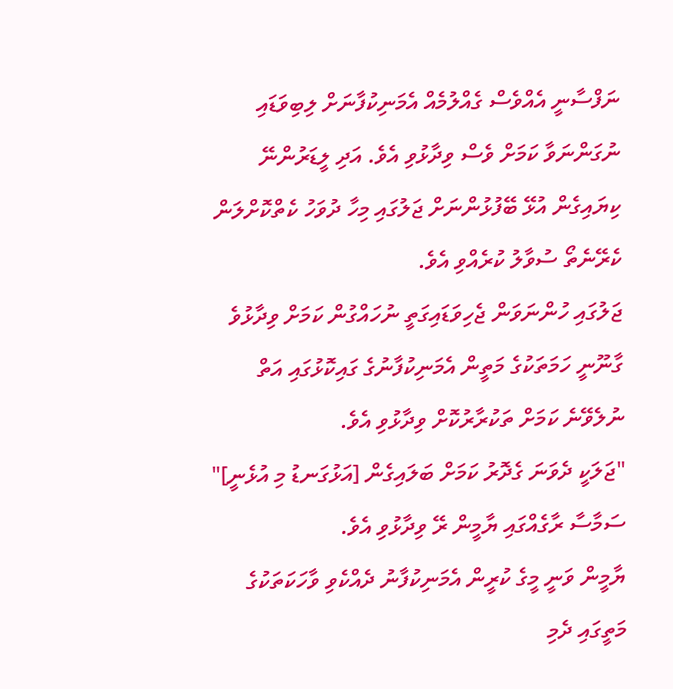ނަފްސާނީ އެއްވެސް ގެއްލުމެއް އެމަނިކުފާނަށް ލިބިވަޑައި ނުގަންނަވާ ކަމަށް ވެސް ވިދާޅުވި އެވެ. އަދި ލީޑަރުންނޭ ކިޔައިގެން އުޅޭ ބޭފުޅުންނަށް ޖަލުގައި މިހާ ދުވަހު ކެތްކޮށްލަން ކެރޭނެތޯ ސުވާލު ކުރެއްވި އެވެ.
ޖަލުގައި ހުންނަވަން ޖެހިވަޑައިގަތީ ނުހައްގުން ކަމަށް ވިދާޅުވެ ގާނޫނީ ހަމަތަކުގެ މަތީން އެމަނިކުފާނުގެ ގައިކޮޅުގައި އަތް ނުލެވޭނެ ކަމަށް ތަކުރާރުކޮށް ވިދާޅުވި އެވެ.
"ޖަލަކީ ދެވަނަ ގެދޮރު ކަމަށް ބަލައިގެން [އަޅުގަނޑު މި އުޅެނީ]" ސަމާސާ ރާގެއްގައި ޔާމީން ރޭ ވިދާޅުވި އެވެ.
ޔާމީން ވަނީ މީގެ ކުރީން އެމަނިކުފާނު ދެއްކެވި ވާހަކަތަކުގެ މަތީގައި ދެމި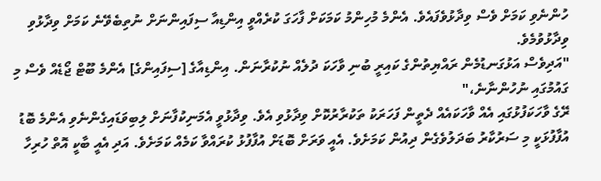ހުންނެވި ކަމަށް ވެސް ވިދާޅުވެފައެވެ. އެންމެ މުހިންމު ކަމަކަށް ފާހަގަ ކުރެއްވީ އިންޑިއާ ސިފައިންނަށް ނުތިބެވޭނެ ކަމަށް ވިދާޅުވި ވިދާޅުވުމެވެ.
"އަދިވެސް އަޅުގަނޑުމެން ރައްޔިތުންގެ ކައިރީ ބުނި ވާހަކަ ދުލެއް ނުކުރާނަން. އިންޑިއާގެ [ސިފައިންގެ] އެންމެ ބޫޓް ޖޯޑެއް ވެސް މި ގައުމުގައި ނުހުންނާނެ،"
ރޭގެ ވާހަކަފުޅުގައި އެއް ވާހަކައެއް ދެތީން ފަހަރަކު ތަކުރާރުކޮށް ވިދާޅުވި އެވެ. ވިދާޅުވީ އެމަނިކުފާނަށް ލިބިވަޑައިގެންނެވި އެންމެ ބޮޑު އުފާފުޅަކީ މި ސަރުކާރު ބަދަލުވެގެން ދިއުން ކަމަށެވެ. އެއީ ވަރަށް ބޮޑަށް އުފާފުޅު ކުރައްވާ ކަމެއް ކަމަށެވެ. އަދި އެއީ ބާކީ އޮތް ހުރިހާ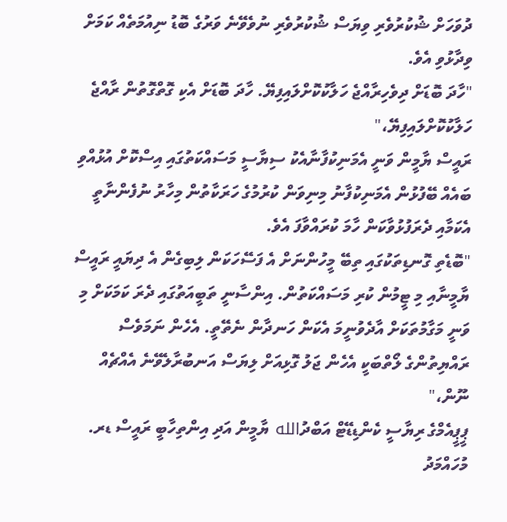ދުވަހަށް ޝުކުރުވެރި ވިޔަސް ޝުކުރުވެރި ނުވެވޭނެ ވަރުގެ ބޮޑު ނިއުމަތެއް ކަމަށް ވިދާޅުވި އެވެ.
"ހާދަ ބޮޑަށް ދިވެހިރާއްޖެ ހަލާކުކޮށްލައިފިޔޭ. ހާދަ ބޮޑަށް އެކި ގޮތްގޮތުން ރާއްޖެ ހަލާކުކޮށްލައިފިޔޭ،"
ރައީސް ޔާމީން ވަނީ އެމަނިކުފާނާއެކު ސިޔާސީ މަސައްކަތުގައި އިސްކޮށް އުޅުއްވި ބައެއް ބޭފުޅުން އެމަނިކުފާނު މިނިވަން ކުރުމުގެ ހަރަކާތުން މިހާރު ނުފެންނާތީ އެކަމާއި ދެރަފުޅުވާކަން ހާމަ ކުރައްވާފަ އެވެ.
"ބޮޑެތި ގޮނޑިތަކުގައި ތިބޭ މީހުންނަށް އެ ފަސޭހަކަން ލިބިގެން އެ ދިޔައީ ރައީސް ޔާމީނާއި މި ޓީމުން ކުރި މަސައްކަތުން. އިންސާނީ ތަބީއަތުގައި ދެރަ ކަމަކަށް މި ވަނީ މަގާމުތަކަށް އާދެވުނީމަ އެކަން ހަނދާން ނެތޭތީ. އެހެން ނަމަވެސް ރައްޔިތުންގެ ލޯތްބަކީ އެހެން ޖަލު ގޮޅިއަށް ލިޔަސް އަނބުރާލެވޭނެ އެއްޗެއް ނޫން،"
ޕީޕީއެމްގެ ރިޔާސީ ކެންޑިޑޭޓް އަބްދުالله ޔާމީން އަދި އިންތިހާބީ ރައީސް ޑރ. މުހައްމަދު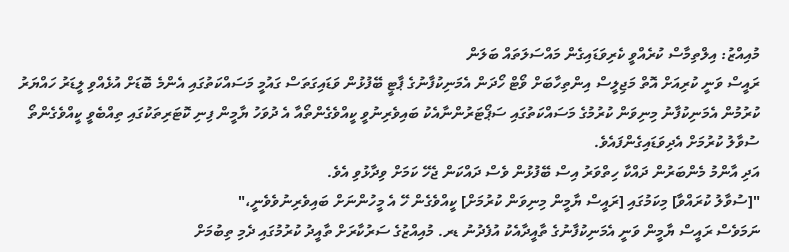މުއިއްޒު: އިލްތިމާސް ކުރެއްވީ ކެރިވަޑައިގެން މައްސަލަތައް ބަލަން
ރައީސް ވަނީ ކުރިއަށް އޮތް މަޖިލީސް އިންތިހާބަށް ވޯޓް ހޯދަން އެމަނިކުފާނުގެ ޕާޓީ ބޭފުޅުން ވަޑައިގަތަސް ގައުމީ މަސައްކަތުގައި އެންމެ ބޮޑަށް އުޅެއްވި ލީޑަރު ހައްޔަރު ކުރުމުން އެމަނިކުފާނު މިނިވަން ކުރުމުގެ މަސައްކަތުގައި ސަޕޯޓަރުންނާއެކު ބައިވެރިނުވީ ކީއްވެގެންތޯއާ އެ ދުވަހު ޔާމީން ފިނި ކޮޓަރިތަކުގައި ތިއްބެވީ ކީއްވެގެންތޯ ސުވާލު ކުރުމަށް އެދިވަޑައިގެންފައެވެ.
އަދި އާންމު މެންބަރުން ދައްކާ ހިތްވަރު އިސް ބޭފުޅުން ވެސް ދައްކަން ޖެހޭ ކަމަށް ވިދާޅުވި އެވެ.
"[ސުވާލު ކުރައްވާ] މިކަމުގައި [ރައީސް ޔާމީން މިނިވަން ކުރުމަށް] ކީއްވެގެން ހޭ އެ މީހުންނަށް ބައިވެރިނުވެވެނީ،"
ނަމަވެސް ރައީސް ޔާމީން ވަނީ އެމަނިކުފާނުގެ ތާއީދާއެކު އުފެދުނު ޑރ. މުއިއްޒުގެ ސަރުކާރަށް ތާއީދު ކުރުމުގައި ދެމި ތިބުމަށް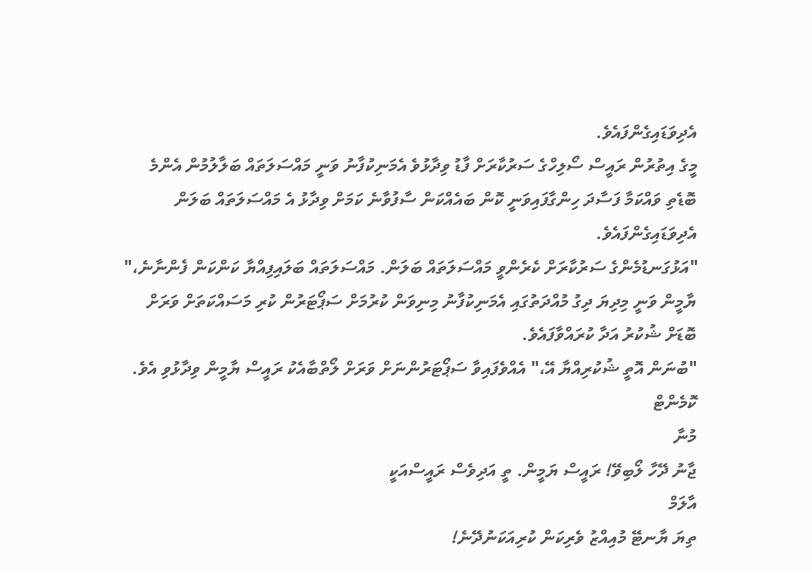އެދިވަޑައިގެންފައެވެ.
މީގެ އިތުރުން ރައީސް ސޯލިހްގެ ސަރުކާރަށް ފާޑު ވިދާޅުވެ އެމަނިކުފާނު ވަނީ މައްސަލަތައް ބަލާލުމުން އެންމެ ބޮޑެތި ވައްކަމާ ފަސާދަ ހިންގާފައިވަނީ ކޮން ބައެއްކަން ސާފުވާނެ ކަމަށް ވިދާޅު އެ މައްސަލަތައް ބަލަން އެދިވަޑައިގެންފައެވެ.
"އަޅުގަނޑުމެންގެ ސަރުކާރަށް ކެރެންވީ މައްސަލަތައް ބަލަން. މައްސަލަތައް ބަލައިފިއްޔާ ކަންކަން ފެންނާނެ،"
ޔާމީން ވަނީ މިދިޔަ ދިގު މުއްދަތުގައި އެމަނިކުފާނު މިނިވަން ކުރުމަށް ސަޕޯޓަރުން ކުރި މަސައްކަތަށް ވަރަށް ބޮޑަށް ޝުކުރު އަދާ ކުރައްވާފައެވެ.
"ބުނަން އޮތީ ޝުކުރިއްޔާ އޭ،" އެއްވެފައިވާ ސަޕޯޓަރުންނަށް ވަރަށް ލޯތްބާއެކު ރައީސް ޔާމީން ވިދާޅުވި އެވެ.
ކޮމެންޓް
މުނާ
ޖާނު ދޭހާ ލޯބިވޭ! ރައީސް ޔަމީން. ތީ އަދިވެސް ރައީސްއަކީ
އާލަމް
ތިޔަ ޔާނޓޭ މުއިއްޒު ވެރިކަން ކުރިއަކަނުދޭނެ!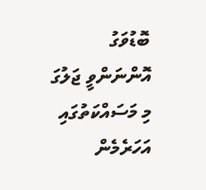ބޮޑުވަގު އޮންނަންވީ ޖަލުގަ
މި މަސައްކަތުގައި އަހަރެމެން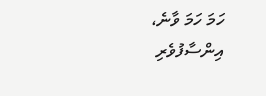ހަމަ ހަމަ ވާނެ، އިންސާފުވެރި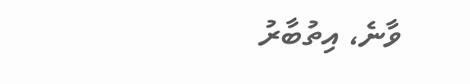ވާނެ، އިތުބާރު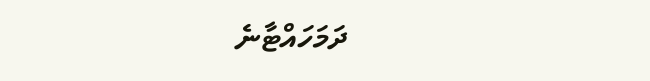ދަމަހައްޓާނެ